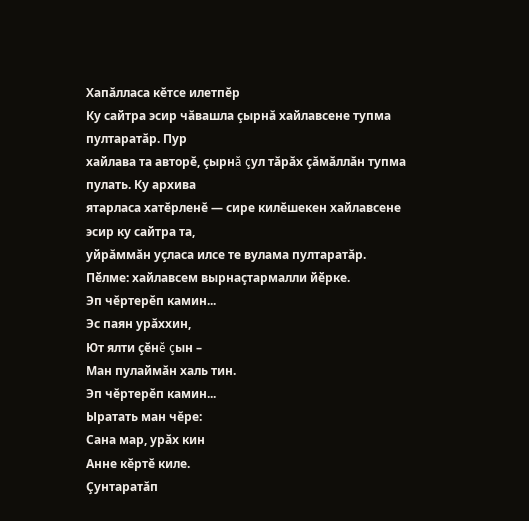Хапăлласа кĕтсе илетпĕр
Ку сайтра эсир чăвашла çырнă хайлавсене тупма пултаратăр. Пур
хайлава та авторĕ, çырнă çул тăрăх çăмăллăн тупма пулать. Ку архива
ятарласа хатĕрленĕ — сире килĕшекен хайлавсене эсир ку сайтра та,
уйрăммăн уçласа илсе те вулама пултаратăр.
Пӗлме: хайлавсем вырнаҫтармалли йӗрке.
Эп чĕртерĕп камин...
Эс паян урăххин,
Ют ялти çĕнĕ çын –
Ман пулаймăн халь тин.
Эп чĕртерĕп камин...
Ыратать ман чĕре:
Сана мар, урăх кин
Анне кĕртĕ киле.
Çунтаратăп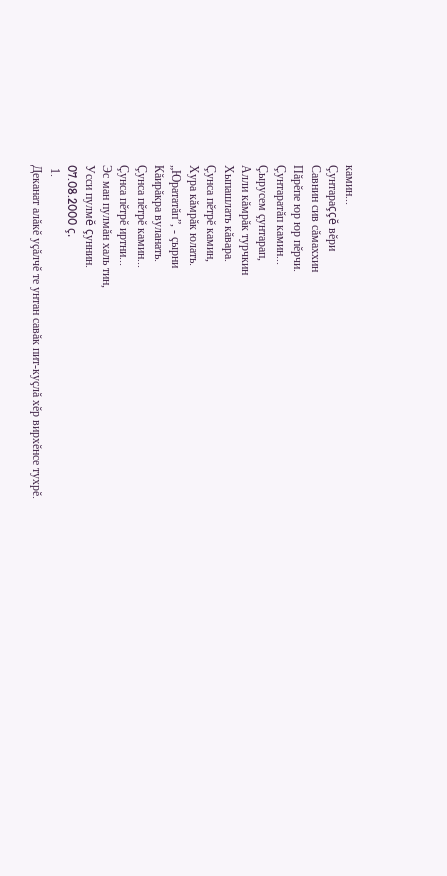камин...
Çунтараççĕ вĕри
Савнин сив сăмаххин
Пăрĕпе юр юр пĕрчи.
Çунтаратăп камин...
Çырусем çунтарап,
Алли кăмрăк турчкин
Хыпашлать кăвара.
Çунса пĕтрĕ камин,
Хура кăмрăк юлать.
„Юрататăп”, - çырни
Кăирăкра вуланать.
Çунса пĕтрĕ камин...
Çунса пĕтрĕ иртни...
Эс ман пулмăн халь тин,
Усси пулмĕ çуннин.
07.08.2000 ç.
 1.
Деканат алăкĕ уçăлчĕ те унтан савăк пит-куçлă хĕр вирхĕнсе тухрĕ.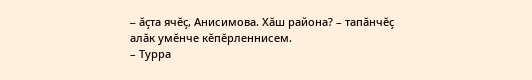– ăçта ячĕç, Анисимова. Хăш района? – тапăнчĕç алăк умĕнче кĕпĕрленнисем.
– Турра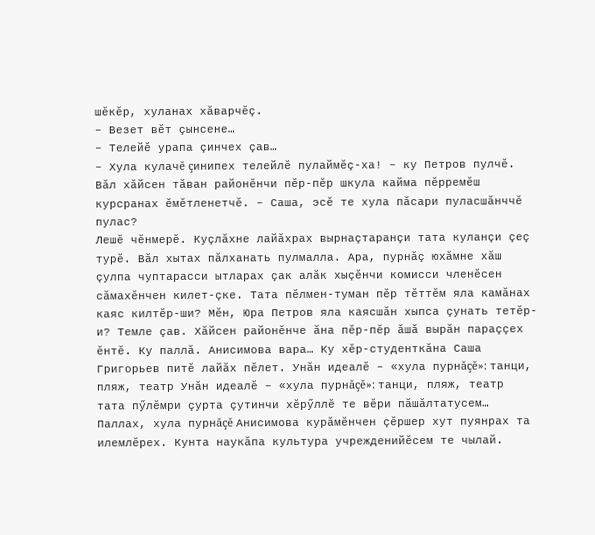шĕкĕр, хуланах хăварчĕç.
– Везет вĕт çынсене…
– Телейĕ урапа çинчех çав…
– Хула кулачĕ çинипех телейлĕ пулаймĕç-ха! – ку Петров пулчĕ. Вăл хăйсен тăван районĕнчи пĕр-пĕр шкула кайма пĕрремĕш курсранах ĕмĕтленетчĕ. – Саша, эсĕ те хула пăсари пуласшăнччĕ пулас?
Лешĕ чĕнмерĕ. Куçлăхне лайăхрах вырнаçтаранçи тата куланçи çеç турĕ. Вăл хытах пăлханать пулмалла. Ара, пурнăç юхăмне хăш çулпа чуптарасси ытларах çак алăк хыçĕнчи комисси членĕсен сăмахĕнчен килет-çке. Тата пĕлмен-туман пĕр тĕттĕм яла камăнах каяс килтĕр-ши? Мĕн, Юра Петров яла каясшăн хыпса çунать тетĕр-и? Темле çав. Хăйсен районĕнче ăна пĕр-пĕр ăшă вырăн параççех ĕнтĕ. Ку паллă. Анисимова вара… Ку хĕр-студенткăна Саша Григорьев питĕ лайăх пĕлет. Унăн идеалĕ – «хула пурнăçĕ»: танци, пляж, театр Унăн идеалĕ – «хула пурнăçĕ»: танци, пляж, театр тата пӳлĕмри çурта çутинчи хĕрӳллĕ те вĕри пăшăлтатусем… Паллах, хула пурнăçĕ Анисимова курăмĕнчен çĕршер хут пуянрах та илемлĕрех. Кунта наукăпа культура учрежденийĕсем те чылай.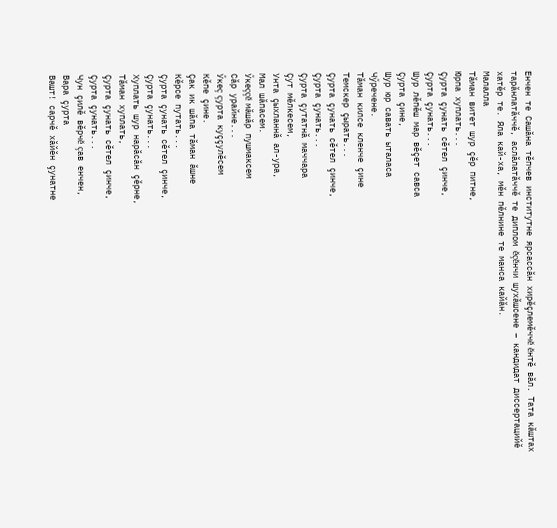Енчен те Сашăна тĕпчев институтне ярсассăн хирĕçлемĕччĕ ĕнтĕ вăл. Тата кăштах тарăнлатăччĕ, аслăлатăччĕ те диплом ĕçĕнчи шухăшсене – кандидат диссертацийĕ хатĕр те. Яла кай-ха, мĕн пĕлнине те манса кайăн.
Малалла
Тăман витет шур çĕр питне,
Юрпа хуплать...
Çурта çунать сĕтел çинче,
Çурта çунать...
Шур лĕпĕш мар вĕçет савса
Çурта çине,
Шур юр савать ыталаса
Чӳречене.
Тăман килсе кленче çине
Темскер çырать...
Çурта çунать сĕтел çинче,
Çурта çунать...
Çурта çутатнă маччара
Çут мĕлкесем,
Унта çыхланнă ал-ура,
Мал шăпасем.
Ӳкеççĕ мăшăр пушмаксем
Сăр урайне...
Ӳкеç çурта куççулĕсем
Кĕпе çине.
Çак ик шăпа тăман ăшне
Кĕрсе путать...
Çурта çунать сĕтел çинче,
Çурта çунать...
Хуплать шур нарăсăн çĕрне,
Тăман хуплать,
Çурта çунать сĕтел çинче,
Çурта çунать...
Чун çилĕ вĕрчĕ çав енчен,
Вара çурта
Вашт! сарчĕ хăйĕн çунатне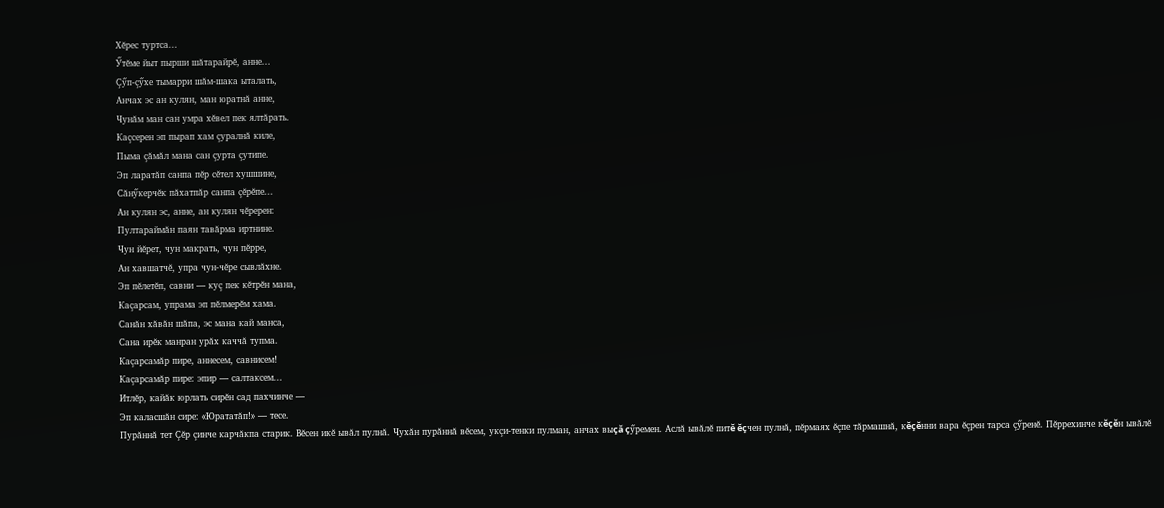Хĕрес туртса...
Ӳтĕме йыт пырши шăтарайрĕ, анне...
Çӳп-çӳхе тымарри шăм-шака ыталать,
Анчах эс ан кулян, ман юратнă анне,
Чунăм ман сан умра хĕвел пек ялтăрать.
Каçсерен эп пырап хам çуралнă киле,
Пыма çăмăл мана сан çурта çутипе.
Эп ларатăп санпа пĕр сĕтел хушшине,
Сăнӳкерчĕк пăхатпăр санпа çĕрĕпе...
Ан кулян эс, анне, ан кулян чĕререн:
Пултараймăн паян тавăрма иртнине.
Чун йĕрет, чун макрать, чун пĕрре,
Ан хавшатчĕ, упра чун-чĕре сывлăхне.
Эп пĕлетĕп, савни — куç пек кĕтрĕн мана,
Каçарсам, упрама эп пĕлмерĕм хама.
Санăн хăвăн шăпа, эс мана кай манса,
Сана ирĕк манран урăх каччă тупма.
Каçарсамăр пире, аннесем, савнисем!
Каçарсамăр пире: эпир — салтаксем...
Итлĕр, кайăк юрлать сирĕн сад пахчинче —
Эп каласшăн сире: «Юрататăп!» — тесе.
Пурăннă тет Çĕр çинче карчăкпа старик. Вĕсен икĕ ывăл пулнă. Чухăн пурăннă вĕсем, укçи-тенки пулман, анчах выçă çӳремен. Аслă ывăлĕ питĕ ĕçчен пулнă, пĕрмаях ĕçпе тăрмашнă, кĕçĕнни вара ĕçрен тарса çӳренĕ. Пĕррехинче кĕçĕн ывăлĕ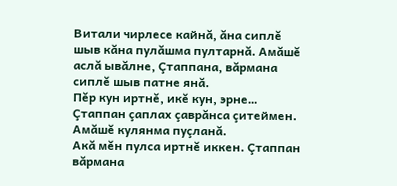Витали чирлесе кайнă, ăна сиплĕ шыв кăна пулăшма пултарнă. Амăшĕ аслă ывăлне, Çтаппана, вăрмана сиплĕ шыв патне янă.
Пĕр кун иртнĕ, икĕ кун, эрне… Çтаппан çаплах çаврăнса çитеймен. Амăшĕ кулянма пуçланă.
Акă мĕн пулса иртнĕ иккен. Çтаппан вăрмана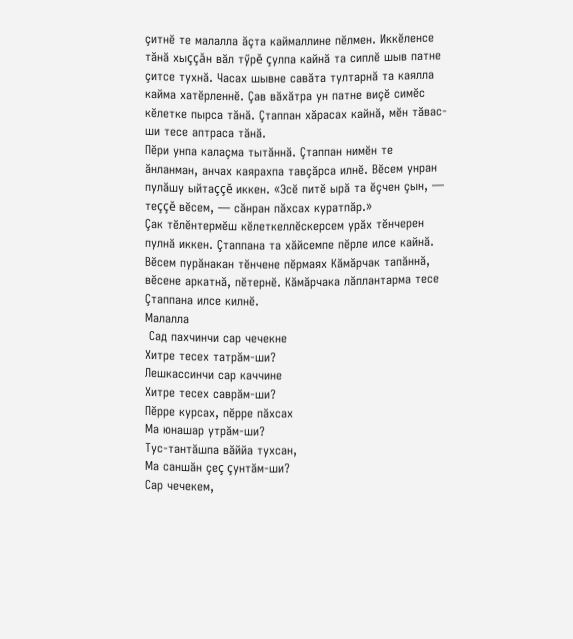çитнĕ те малалла ăçта каймаллине пĕлмен. Иккĕленсе тăнă хыççăн вăл тӳрĕ çулпа кайнă та сиплĕ шыв патне çитсе тухнă. Часах шывне савăта тултарнă та каялла кайма хатĕрленнĕ. Çав вăхăтра ун патне виçĕ симĕс кĕлетке пырса тăнă. Çтаппан хăрасах кайнă, мĕн тăвас-ши тесе аптраса тăнă.
Пĕри унпа калаçма тытăннă. Çтаппан нимĕн те ăнланман, анчах каярахпа тавçăрса илнĕ. Вĕсем унран пулăшу ыйтаççĕ иккен. «Эсĕ питĕ ырă та ĕçчен çын, — теççĕ вĕсем, — сăнран пăхсах куратпăр.»
Çак тĕлĕнтермĕш кĕлеткеллĕскерсем урăх тĕнчерен пулнă иккен. Çтаппана та хăйсемпе пĕрле илсе кайнă. Вĕсем пурăнакан тĕнчене пĕрмаях Кăмăрчак тапăннă, вĕсене аркатнă, пĕтернĕ. Кăмăрчака лăплантарма тесе Çтаппана илсе килнĕ.
Малалла
 Сад пахчинчи сар чечекне
Хитре тесех татрăм-ши?
Лешкассинчи сар каччине
Хитре тесех саврăм-ши?
Пĕрре курсах, пĕрре пăхсах
Ма юнашар утрăм-ши?
Тус-тантăшпа вăййа тухсан,
Ма саншăн çеç çунтăм-ши?
Сар чечекем,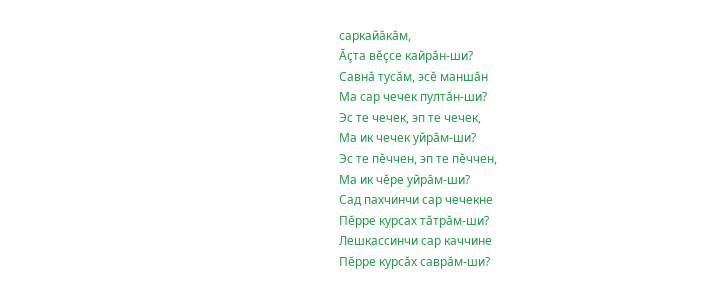саркайăкăм,
Ăçта вĕçсе кайрăн-ши?
Савнă тусăм, эсĕ маншăн
Ма сар чечек пултăн-ши?
Эс те чечек, эп те чечек,
Ма ик чечек уйрăм-ши?
Эс те пĕччен, эп те пĕччен,
Ма ик чĕре уйрăм-ши?
Сад пахчинчи сар чечекне
Пĕрре курсах тăтрăм-ши?
Лешкассинчи сар каччине
Пĕрре курсăх саврăм-ши?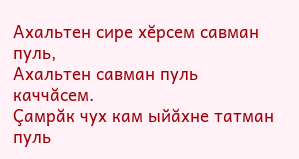Ахальтен сире хĕрсем савман пуль,
Ахальтен савман пуль каччăсем.
Çамрăк чух кам ыйăхне татман пуль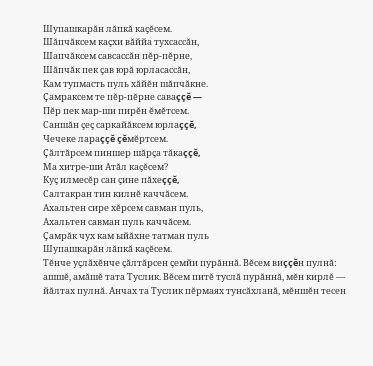Шупашкарăн лăпкă каçĕсем.
Шăпчăксем каçхи вăййа тухсассăн,
Шапчăксем савсассăн пĕр-пĕрне,
Шăпчăк пек çав юрă юрласассăн,
Кам тупмасть пуль хăйĕн шăпчăкне.
Çамраксем те пĕр-пĕрне саваççĕ —
Пĕр пек мар-ши пирĕн ĕмĕтсем.
Саншăн çеç саркайăксем юрлаççĕ,
Чечеке лараççĕ çĕмĕртсем.
Çăлтăрсем пиншер шăрçа тăкаççĕ,
Ма хитре-ши Атăл каçĕсем?
Куç илмесĕр сан çине пăхеççĕ,
Салтакран тин килнĕ каччăсем.
Ахальтен сире хĕрсем савман пуль,
Ахальтен савман пуль каччăсем.
Çамрăк чух кам ыйăхне татман пуль
Шупашкарăн лăпкă каçĕсем.
Тĕнче уçлăхĕнче çăлтăрсен çемйи пурăннă. Вĕсем виççĕн пулнă: ашшĕ, амăшĕ тата Туслик. Вĕсем питĕ туслă пурăннă, мĕн кирлĕ — йăлтах пулнă. Анчах та Туслик пĕрмаях тунсăхланă, мĕншĕн тесен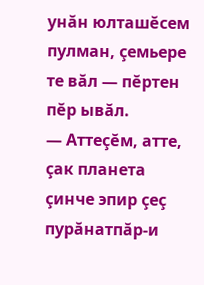унăн юлташĕсем пулман, çемьере те вăл — пĕртен пĕр ывăл.
— Аттеçĕм, атте, çак планета çинче эпир çеç пурăнатпăр-и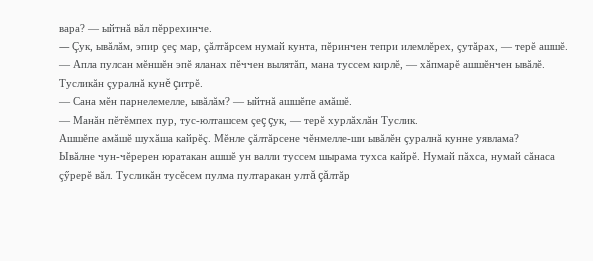вара? — ыйтнă вăл пĕррехинче.
— Çук, ывăлăм, эпир çеç мар, çăлтăрсем нумай кунта, пĕринчен тепри илемлĕрех, çутăрах, — терĕ ашшĕ.
— Апла пулсан мĕншĕн эпĕ яланах пĕччен вылятăп, мана туссем кирлĕ, — хăпмарĕ ашшĕнчен ывăлĕ.
Тусликăн çуралнă кунĕ çитрĕ.
— Сана мĕн парнелемелле, ывăлăм? — ыйтнă ашшĕпе амăшĕ.
— Манăн пĕтĕмпех пур, тус-юлташсем çеç çук, — терĕ хурлăхлăн Туслик.
Ашшĕпе амăшĕ шухăша кайрĕç. Мĕнле çăлтăрсене чĕнмелле-ши ывăлĕн çуралнă кунне уявлама?
Ывăлне чун-чĕререн юратакан ашшĕ ун валли туссем шырама тухса кайрĕ. Нумай пăхса, нумай сăнаса çӳрерĕ вăл. Тусликăн тусĕсем пулма пултаракан ултă çăлтăр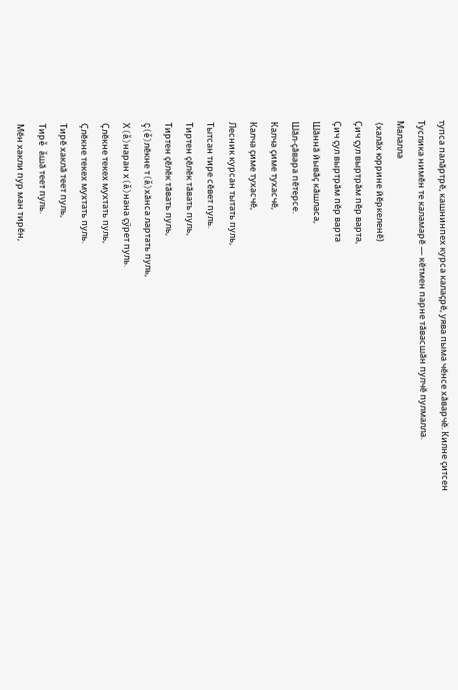тупса палăртрĕ, кашнинпех курса калаçрĕ, уява пыма чĕнсе хăварчĕ. Килне çитсен Туслика нимĕн те каламарĕ — кĕтмен парне тăвасшăн пулчĕ пулмалла.
Малалла
 (халăх юррине йĕркеленĕ)
Çич çул выртрăм пĕр варта,
Çич çул выртрăм пĕр варта
Шăннă йывăç кăшласа,
Шăл-çăвара пĕтерсе.
Калча çиме тухасчĕ,
Калча çиме тухасчĕ,
Лесник курсан тытать пуль,
Тытсан тире сĕвет пуль.
Тиртен çĕлĕк тăвать пуль,
Тиртен çĕлĕк тăвать пуль,
Ç(ĕ)лĕкне т(ă)хăнса лартать пуль,
Х(ă)наран х(ă)нана çӳрет пуль.
Çлĕкне текех мухтать пуль,
Çлĕкне текех мухтать пуль.
Тирĕ хаклă теет пуль,
Тирĕ ăшă теет пуль.
Мĕн хакли пур ман тирĕн,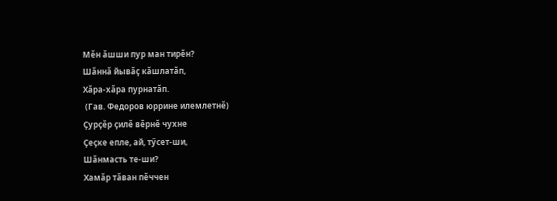Мĕн ăшши пур ман тирĕн?
Шăннă йывăç кăшлатăп,
Хăра-хăра пурнатăп.
 (Гав. Федоров юррине илемлетнĕ)
Çурçĕр çилĕ вĕрнĕ чухне
Çеçке епле, ай, тӳсет-ши,
Шăнмасть те-ши?
Хамăр тăван пĕччен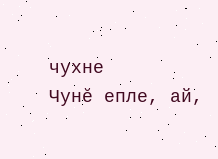чухне
Чунĕ епле, ай,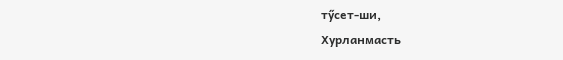тӳсет-ши,
Хурланмасть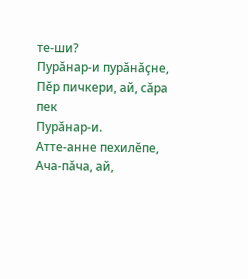те-ши?
Пурăнар-и пурăнăçне,
Пĕр пичкери, ай, сăра пек
Пурăнар-и.
Атте-анне пехилĕпе,
Ача-пăча, ай,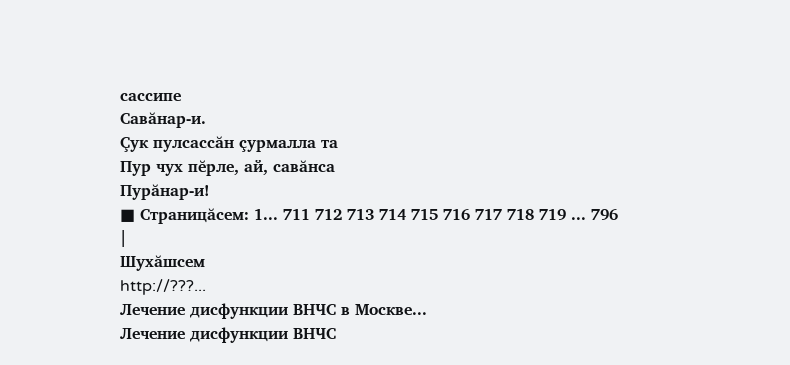сассипе
Савăнар-и.
Çук пулсассăн çурмалла та
Пур чух пĕрле, ай, савăнса
Пурăнар-и!
■ Страницăсем: 1... 711 712 713 714 715 716 717 718 719 ... 796
|
Шухăшсем
http://???...
Лечение дисфункции ВНЧС в Москве...
Лечение дисфункции ВНЧС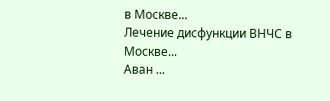в Москве...
Лечение дисфункции ВНЧС в Москве...
Аван ...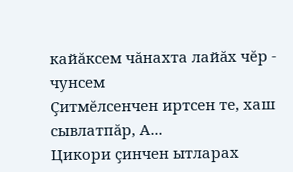кайăксем чăнахта лайăх чĕр - чунсем
Çитмĕлсенчен иртсен те, хаш сывлатпăр, А...
Цикори çинчен ытларах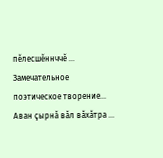пĕлесшĕннччĕ ...
Замечательное поэтическое творение...
Аван çырнă вăл вăхăтра ...